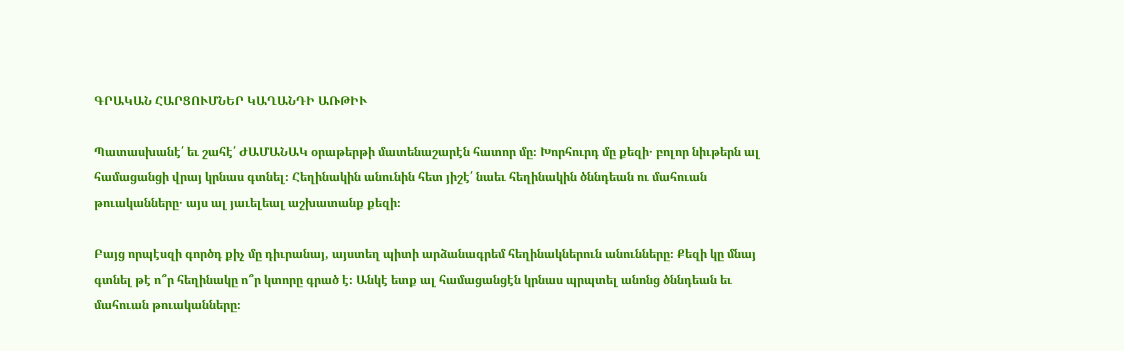ԳՐԱԿԱՆ ՀԱՐՑՈՒՄՆԵՐ ԿԱՂԱՆԴԻ ԱՌԹԻՒ

Պատասխանէ՛ եւ շահէ՛ ԺԱՄԱՆԱԿ օրաթերթի մատենաշարէն հատոր մը։ Խորհուրդ մը քեզի․ բոլոր նիւթերն ալ համացանցի վրայ կրնաս գտնել։ Հեղինակին անունին հետ յիշէ՛ նաեւ հեղինակին ծննդեան ու մահուան թուականները․ այս ալ յաւելեալ աշխատանք քեզի։

Բայց որպէսզի գործդ քիչ մը դիւրանայ, այստեղ պիտի արձանագրեմ հեղինակներուն անունները։ Քեզի կը մնայ գտնել թէ ո՞ր հեղինակը ո՞ր կտորը գրած է։ Անկէ ետք ալ համացանցէն կրնաս պրպտել անոնց ծննդեան եւ մահուան թուականները։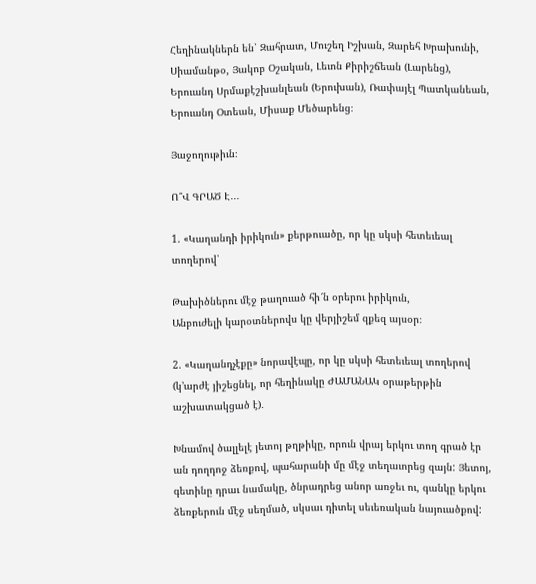Հեղինակներն են՝ Զահրատ, Մուշեղ Իշխան, Զարեհ Խրախունի, Սիամանթօ, Յակոբ Օշական, Լեւոն Քիրիշճեան (Լարենց), Երուանդ Սրմաքէշխանլեան (Երուխան), Ռափայէլ Պատկանեան, Երուանդ Օտեան, Միսաք Մեծարենց։

Յաջողութիւն։

Ո՞Վ ԳՐԱԾ Է․․․

1. «Կաղանդի իրիկուն» քերթուածը, որ կը սկսի հետեւեալ տողերով՝

Թախիծներու մէջ թաղուած հի՜ն օրերու իրիկուն,
Անբուժելի կարօտներովս կը վերյիշեմ զքեզ այսօր։

2. «Կաղանդչէքը» նորավէպը, որ կը սկսի հետեւեալ տողերով (կ՚արժէ յիշեցնել, որ հեղինակը ԺԱՄԱՆԱԿ օրաթերթին աշխատակցած է)․

Խնամով ծալլելէ յետոյ թղթիկը, որուն վրայ երկու տող գրած էր ան դողդոջ ձեռքով, պահարանի մը մէջ տեղաւորեց զայն: Յետոյ, գետինը դրաւ նամակը, ծնրադրեց անոր առջեւ ու, գանկը երկու ձեռքերուն մէջ սեղմած, սկսաւ դիտել սեւեռական նայուածքով: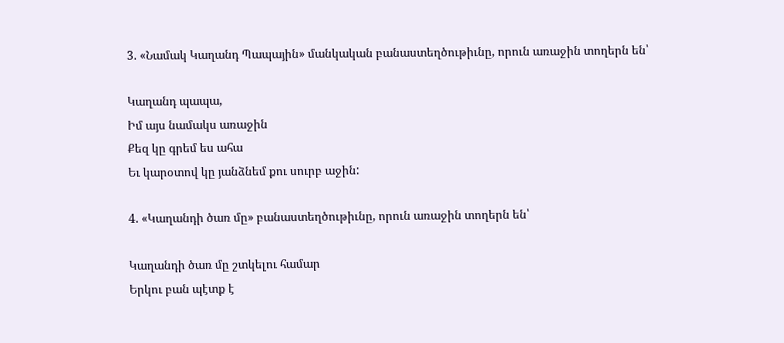3. «Նամակ Կաղանդ Պապային» մանկական բանաստեղծութիւնը, որուն առաջին տողերն են՝

Կաղանդ պապա,
Իմ այս նամակս առաջին
Քեզ կը գրեմ ես ահա
Եւ կարօտով կը յանձնեմ քու սուրբ աջին:

4. «Կաղանդի ծառ մը» բանաստեղծութիւնը, որուն առաջին տողերն են՝

Կաղանդի ծառ մը շտկելու համար
Երկու բան պէտք է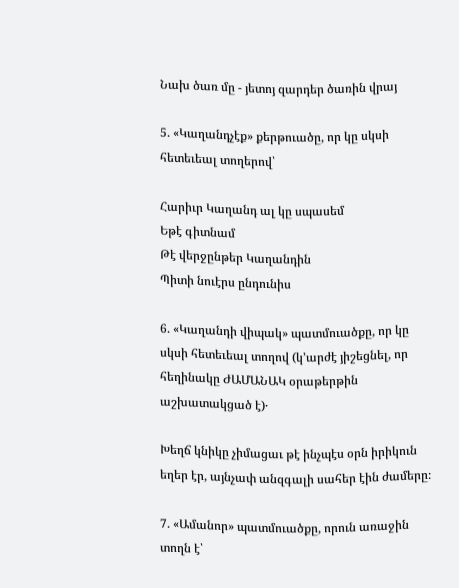Նախ ծառ մը - յետոյ զարդեր ծառին վրայ

5. «Կաղանդչէք» քերթուածը, որ կը սկսի հետեւեալ տողերով՝

Հարիւր Կաղանդ ալ կը սպասեմ
Եթէ գիտնամ
Թէ վերջընթեր Կաղանդին
Պիտի նուէրս ընդունիս

6. «Կաղանդի վիպակ» պատմուածքը, որ կը սկսի հետեւեալ տողով (կ՚արժէ յիշեցնել, որ հեղինակը ԺԱՄԱՆԱԿ օրաթերթին աշխատակցած է)․

Խեղճ կնիկը չիմացաւ թէ ինչպէս օրն իրիկուն եղեր էր, այնչափ անզգալի սահեր էին ժամերը։

7. «Ամանոր» պատմուածքը, որուն առաջին տողն է՝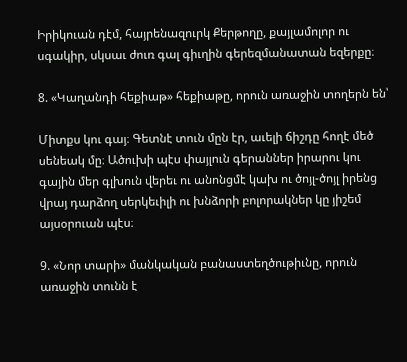Իրիկուան դէմ, հայրենազուրկ Քերթողը, քայլամոլոր ու սգակիր, սկսաւ ժուռ գալ գիւղին գերեզմանատան եզերքը։

8. «Կաղանդի հեքիաթ» հեքիաթը, որուն առաջին տողերն են՝

Միտքս կու գայ։ Գետնէ տուն մըն էր, աւելի ճիշդը հողէ մեծ սենեակ մը։ Ածուխի պէս փայլուն գերաններ իրարու կու գային մեր գլխուն վերեւ ու անոնցմէ կախ ու ծոյլ-ծոյլ իրենց վրայ դարձող սերկեւիլի ու խնձորի բոլորակներ կը յիշեմ այսօրուան պէս։

9. «Նոր տարի» մանկական բանաստեղծութիւնը, որուն առաջին տունն է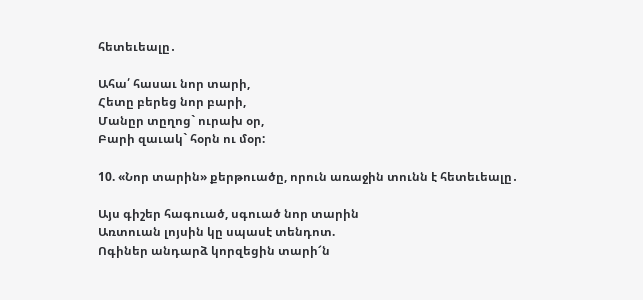հետեւեալը․

Ահա՛ հասաւ նոր տարի,
Հետը բերեց նոր բարի,
Մանըր տըղոց` ուրախ օր,
Բարի զաւակ` հօրն ու մօր:

10. «Նոր տարին» քերթուածը, որուն առաջին տունն է հետեւեալը․

Այս գիշեր հագուած, սգուած նոր տարին
Առտուան լոյսին կը սպասէ տենդոտ.
Ոգիներ անդարձ կորզեցին տարի՜ն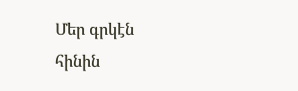Մեր գրկէն հինին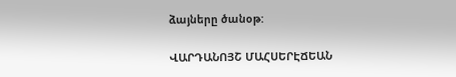ձայները ծանօթ:

ՎԱՐԴԱՆՈՅՇ ՄԱՀՍԵՐԷՃԵԱՆ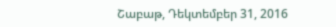Շաբաթ, Դեկտեմբեր 31, 2016